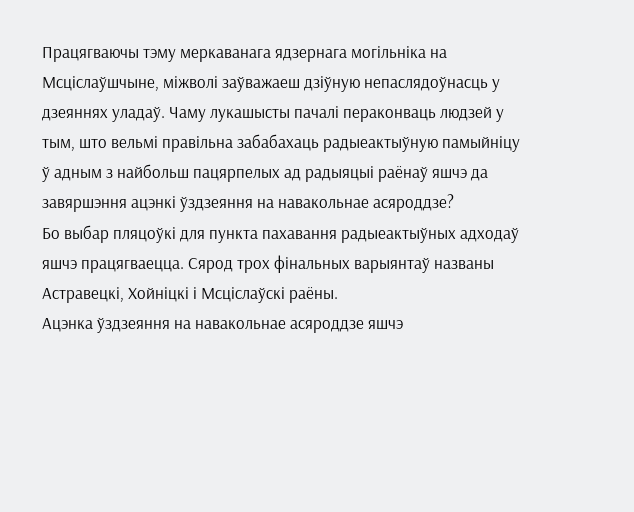Працягваючы тэму меркаванага ядзернага могільніка на Мсціслаўшчыне, міжволі заўважаеш дзіўную непаслядоўнасць у дзеяннях уладаў. Чаму лукашысты пачалі пераконваць людзей у тым, што вельмі правільна забабахаць радыеактыўную памыйніцу ў адным з найбольш пацярпелых ад радыяцыі раёнаў яшчэ да завяршэння ацэнкі ўздзеяння на навакольнае асяроддзе?
Бо выбар пляцоўкі для пункта пахавання радыеактыўных адходаў яшчэ працягваецца. Сярод трох фінальных варыянтаў названы Астравецкі, Хойніцкі і Мсціслаўскі раёны.
Ацэнка ўздзеяння на навакольнае асяроддзе яшчэ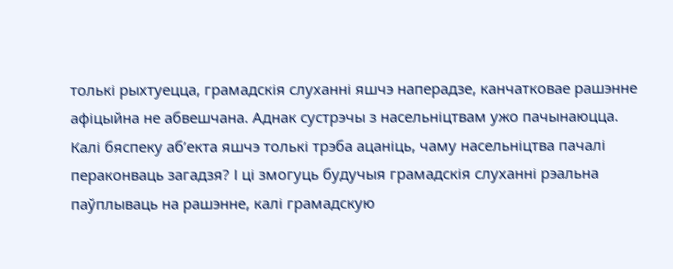толькі рыхтуецца, грамадскія слуханні яшчэ наперадзе, канчатковае рашэнне афіцыйна не абвешчана. Аднак сустрэчы з насельніцтвам ужо пачынаюцца.
Калі бяспеку аб’екта яшчэ толькі трэба ацаніць, чаму насельніцтва пачалі пераконваць загадзя? І ці змогуць будучыя грамадскія слуханні рэальна паўплываць на рашэнне, калі грамадскую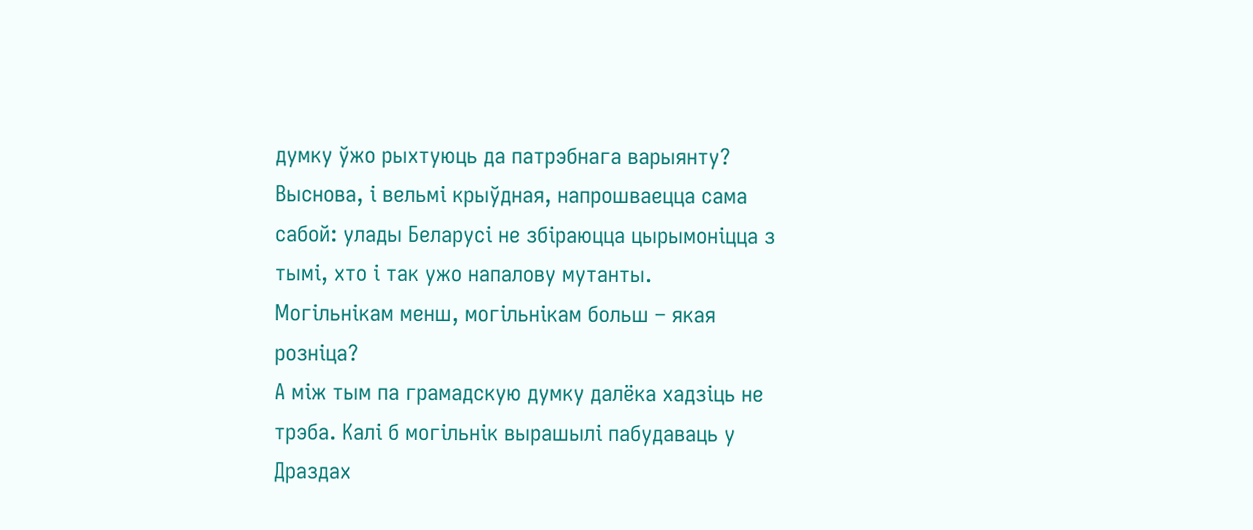думку ўжо рыхтуюць да патрэбнага варыянту?
Выснова, і вельмі крыўдная, напрошваецца сама сабой: улады Беларусі не збіраюцца цырымоніцца з тымі, хто і так ужо напалову мутанты.
Могільнікам менш, могільнікам больш – якая розніца?
А між тым па грамадскую думку далёка хадзіць не трэба. Калі б могільнік вырашылі пабудаваць у Драздах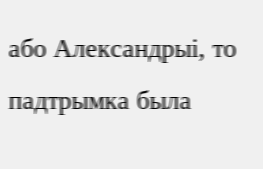або Александрыі, то падтрымка была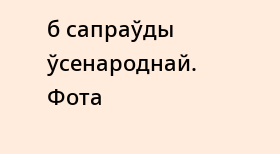б сапраўды ўсенароднай.
Фота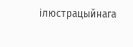ілюстрацыйнага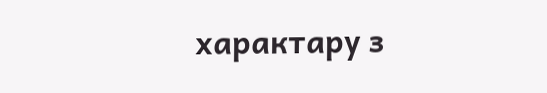характару з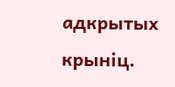адкрытых крыніц.